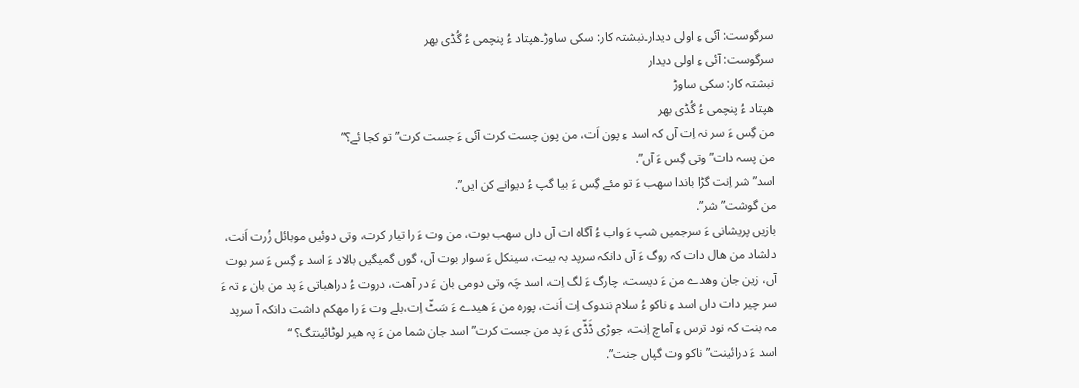سرگوست: آئی ءِ اولی دیدار۔نبشتہ کار: سکی ساوڑ۔ھپتاد ءُ پنچمی ءُ گُڈی بھر
سرگوست: آئی ءِ اولی دیدار
نبشتہ کار: سکی ساوڑ
ھپتاد ءُ پنچمی ءُ گُڈی بھر
من گِس ءَ سر نہ اِت آں کہ اسد ءِ پون اَت، من پون چست کرت آئی ءَ جست کرت” تو کجا ئے؟”
من پسہ دات” وتی گِس ءَ آں”.
اسد” شر اِنت گڑا باندا سھب ءَ تو مئے گِس ءَ بیا گپ ءُ دیوانے کن ایں”.
من گوشت” شر”.
بازیں پریشانی ءَ سرجمیں شپ ءَ واب ءُ آگاہ ات آں داں سھب بوت، من وت ءَ را تیار کرت، وتی دوئیں موبائل زُرت اَنت، دلشاد من ھال دات کہ روگ ءَ آں دانکہ سرپد بہ بیت، سینکل ءَ سوار بوت آں، گوں گمیگیں بالاد ءَ اسد ءِ گِس ءَ سر بوت آں، زین جان وھدے من ءَ دیست، چارگ ءَ لگ اِت، اسد چَہ وتی دومی بان ءَ در آھت، دروت ءُ دراھباتی ءَ پد من بان ءِ تہ ءَ سر چیر دات داں اسد ءِ ناکو ءُ سلام نندوک اِت اَنت، پورہ من ءَ ھیدے ءَ سَٹّ اِت،بلے وت ءَ را مھکم داشت دانکہ آ سرپد مہ بنت کہ نود ترس ءِ آماچ اِنت، جوڑی ڈَڈّی ءَ پد من جست کرت” اسد جان شما من ءَ پہ ھیر لوٹائینتگ؟ “
اسد ءَ درائینت” ناکو وت گپاں جنت”.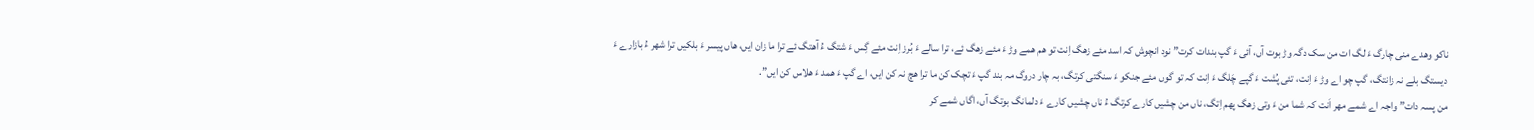ناکو وھدے منی چارگ ءَ لگ ات من سک دگہ وڑ بوت آں، آئی ءَ گپ بندات کرت” نود انچوش کہ اسد مئے زھگ اِنت تو ھم ھمے وڑ ءَ مئے زھگ ئے، ترا سالے ءَ بُرز اِنت مئے گِس ءَ شتگ ءُ آھتگ ئے ترا ما زان ایں، ھاں پیسر ءَ بلکیں ترا شھر ءُ بازارے ءَ دیستگ بلے نہ زانتگ، گپ چو اے وڑ ءَ اِنت، تئی پُشت ءَ گپے چَلگ ءَ اِنت کہ تو گوں مئے جنکو ءَ سنگتی کرتگ، بہ چار دروگ مہ بند گپ ءَ تچک کن ما ترا ھچ نہ کن ایں، اے گپ ءَ ھمد ءَ ھلاس کن ایں”.
من پسہ دات” واجہ اے شمے مھر اَنت کہ شما من ءَ وتی زھگ پھم اِتگ، ناں من چشیں کارے کرتگ ءُ ناں چشیں کارے ءَ دلمانگ بوتگ آں، اگاں شمے کر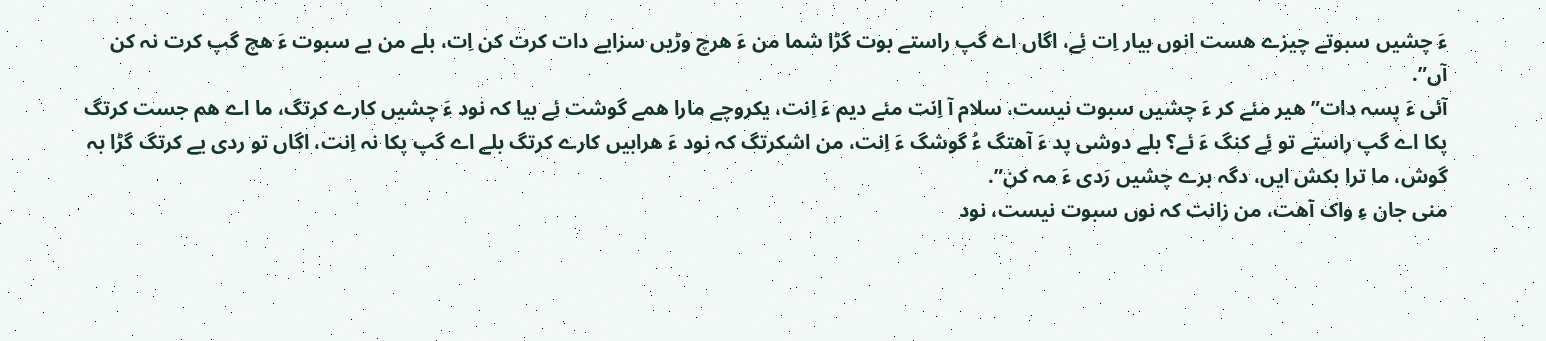ءَ چشیں سبوتے چیزے ھست انوں بیار اِت ئِے، اگاں اے گپ راستے بوت گڑا شما من ءَ ھرچ وڑیں سزایے دات کرت کن اِت، بلے من بے سبوت ءَ ھچ گپ کرت نہ کن آں”.
آئی ءَ پسہ دات” ھیر مئے کر ءَ چشیں سبوت نیست، سلام آ اِنت مئے دیم ءَ اِنت، یکروچے مارا ھمے گوشت ئِے بیا کہ نود ءَ چشیں کارے کرتگ، ما اے ھم جست کرتگ پکا اے گپ راستے تو ئِے کنگ ءَ ئے؟ بلے دوشی پد ءَ آھتگ ءُ گوشگ ءَ اِنت، من اشکرتگ کہ نود ءَ ھرابیں کارے کرتگ بلے اے گپ پکا نہ اِنت، اگاں تو ردی یے کرتگ گڑا بہ گوش، ما ترا بکش ایں، دگہ برے چشیں رَدی ءَ مہ کن”.
منی جان ءِ واک آھت، من زانت کہ نوں سبوت نیست، نود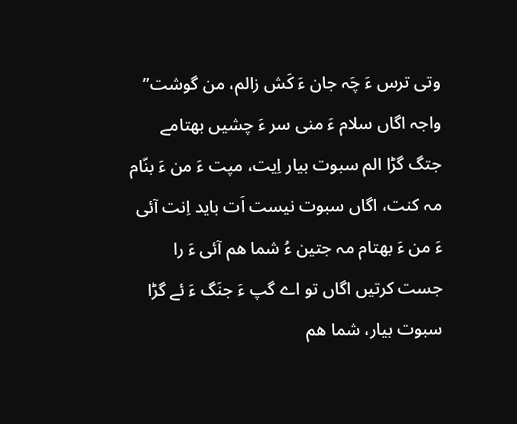وتی ترس ءَ چَہ جان ءَ کَش زالم، من گوشت” واجہ اگاں سلام ءَ منی سر ءَ چشیں بھتامے جتگ گڑا الم سبوت بیار اِیت، مپت ءَ من ءَ بنّام مہ کنت، اگاں سبوت نیست اَت باید اِنت آئی ءَ من ءَ بھتام مہ جتین ءُ شما ھم آئی ءَ را جست کرتیں اگاں تو اے گپ ءَ جنَگ ءَ ئے گڑا سبوت بیار، شما ھم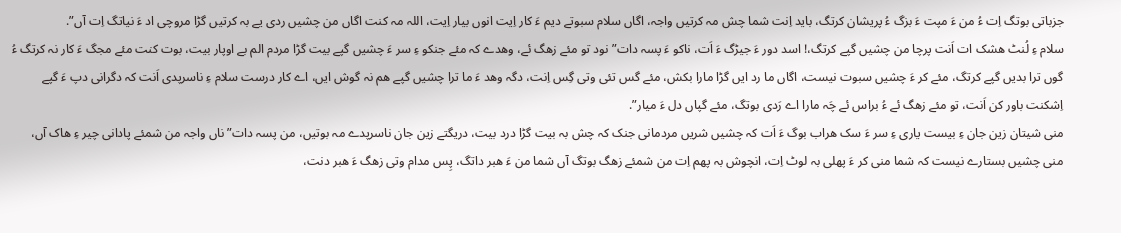جزباتی بوتگ اِت ءُ من ءَ مپت ءَ بزگ ءُ پریشان کرتگ، باید اِنت شما چش مہ کرتیں واجہ، اگاں سلام سبوتے دیم ءَ کار اِیت انوں بیار اِیت، اللہ مہ کنت اگاں من چشیں ردی یے بہ کرتیں گڑا مروچی اد ءَ نیاتگ اِت آں”.
سلام ءِ لُنٹ ھشک ات اَنت پرچا من چشیں گپے کرتگ،! اسد دور ءَ جیڑگ ءَ اَت، ناکو ءَ پسہ دات” نود تو مئے زھگ ئے، وھدے کہ مئے جنکو ءِ سر ءَ چشیں گپے بیت گڑا مردم الم بے اوپار بیت، بوت کنت مئے مجگ ءَ کار نہ کرتگ ءُ گوں ترا بدیں گپے کرتگ، مئے کر ءَ چشیں سبوت نیست، اگاں ما رد ایں گڑا مارا بکش، مئے گس تئی وتی گِس اِنت، دگہ وھد ءَ ما ترا چشیں گپے ھم نہ گوش ایں، اے کار درست سلام ءِ ناسرپدی اَنت کہ دگرانی دپ ءَ گپے اِشکنت باور کن اَنت، تو مئے زھگ ئے ءُ براس ئے چَہ مارا اے رَدی بوتگ، مئے گپاں دل ءَ میار”.
منی شیتان زین جان ءِ بیست یاری ءِ سر ءَ سک ھراب بوگ ءَ اَت کہ چشیں شریں مردمانی جنک کہ چش بہ بیت گڑا درد بیت، دریگتے زین جان ناسرپدے مہ بوتیں، من پسہ دات” ناں واجہ من شمئے پادانی چیر ءِ ھاک آں، منی چشیں بستارے نیست کہ شما منی کر ءَ پھلی بہ لوٹ اِت، انچوش بہ پھم اِت من شمئے زھگ بوتگ آں شما من ءَ ھبر داتگ، پِس مدام وتی زھگ ءَ ھبر دنت،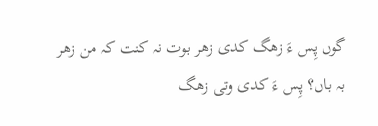گوں پِس ءَ زھگ کدی زھر بوت نہ کنت کہ من زھر بہ باں؟ پِس ءَ کدی وتی زھگ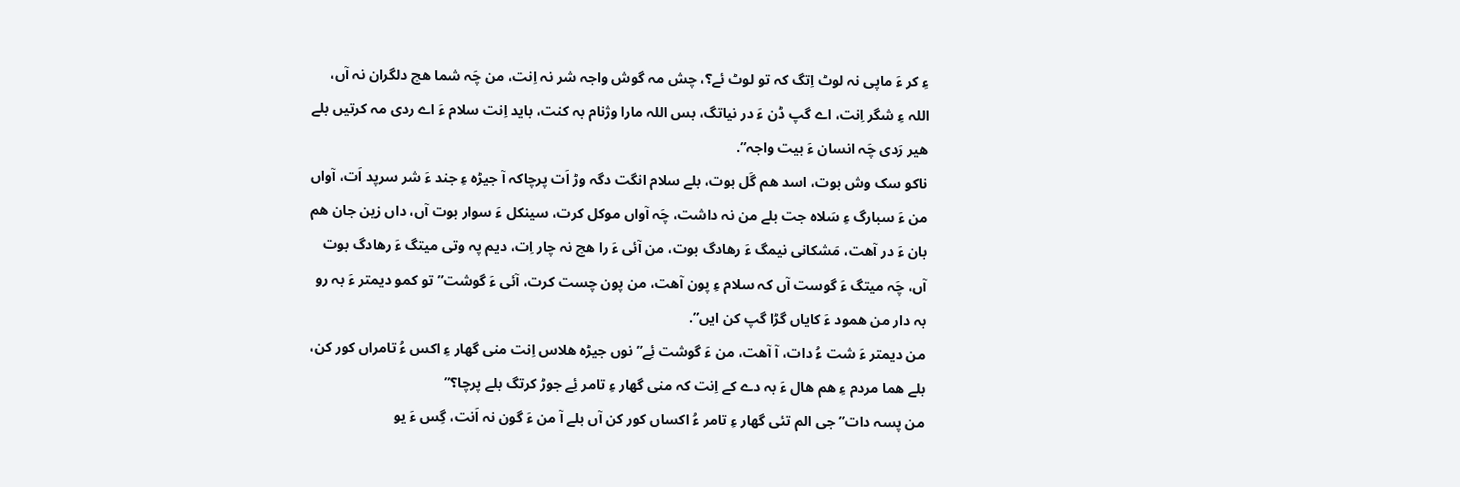ءِ کر ءَ ماپی نہ لوٹ اِتگ کہ تو لوٹ ئے؟، چش مہ گوش واجہ شر نہ اِنت، من چَہ شما ھچ دلگران نہ آں، اللہ ءِ شگر اِنت، اے گپ ڈن ءَ در نیاتگ، بس اللہ مارا وژنام بہ کنت، باید اِنت سلام ءَ اے ردی مہ کرتیں بلے ھیر رَدی چَہ انسان ءَ بیت واجہ”.
ناکو سک وش بوت، اسد ھم گَل بوت، بلے سلام انگت دگہ وڑ اَت پرچاکہ آ جیڑہ ءِ جند ءَ شر سرپد اَت، آواں من ءَ سبارگ ءِ سَلاہ جت بلے من نہ داشت، چَہ آواں موکل کرت، سینکل ءَ سوار بوت آں، داں زین جان ھم بان ءَ در آھت، مَشکانی نیمگ ءَ رھادگ بوت، من آئی ءَ را ھچ نہ چار اِت، دیم پہ وتی میتگ ءَ رھادگ بوت آں، چَہ میتگ ءَ گوست آں کہ سلام ءِ پون آھت، من پون چست کرت، آئی ءَ گوشت” تو کمو دیمتر ءَ بہ رو بہ دار من ھمود ءَ کایاں گڑا گپ کن ایں”.
من دیمتر ءَ شت ءُ دات، آ آھت، من ءَ گوشت ئِے” نوں جیڑہ ھلاس اِنت منی گھار ءِ اکس ءُ تامراں کور کن، بلے ھما مردم ءِ ھم ھال ءَ بہ دے کے اِنت کہ منی گھار ءِ تامر ئِے جوڑ کرتگ بلے پرچا؟”
من پسہ دات” جی الم تئی گھار ءِ تامر ءُ اکساں کور کن آں بلے آ من ءَ گون نہ اَنت، گِس ءَ یو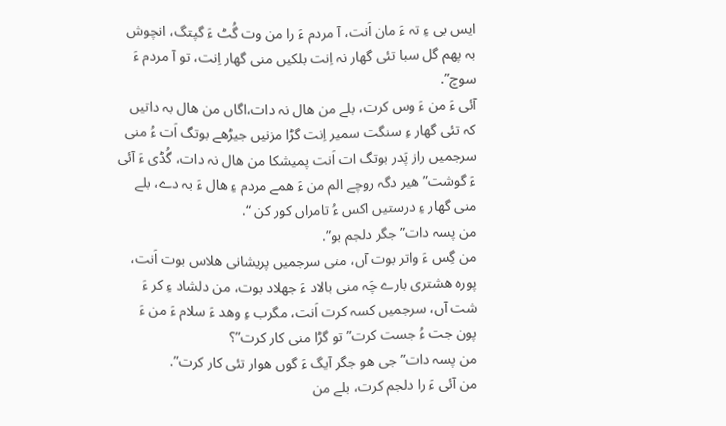ایس بی ءِ تہ ءَ مان اَنت، آ مردم ءَ را من وت گُٹ ءَ گپتگ، انچوش بہ پھم گل سبا تئی گھار نہ اِنت بلکیں منی گھار اِنت، تو آ مردم ءَ سوچ”.
آئی ءَ من ءَ وس کرت، بلے من ھال نہ دات،اگاں من ھال بہ داتیں کہ تئی گھار ءِ سنگت سمیر اِنت گڑا مزنیں جیڑھے بوتگ اَت ءُ منی سرجمیں راز پَدر بوتگ ات اَنت پمیشکا من ھال نہ دات، گُڈی ءَ آئی ءَ گوشت” ھیر دگہ روچے الم من ءَ ھمے مردم ءِ ھال ءَ بہ دے، بلے منی گھار ءِ درستیں اکس ءُ تامراں کور کن “.
من پسہ دات” جگر دلجم بو”.
من گِس ءَ واتر بوت آں، منی سرجمیں پریشانی ھلاس بوت اَنت، پورہ ھشتری بارے چَہ منی بالاد ءَ جھلاد بوت، من دلشاد ءِ کر ءَ شت آں، سرجمیں کسہ کرت اَنت، مگرب ءِ وھد ءَ سلام ءَ من ءَ پون جت ءُ جست کرت” تو گڑا منی کار کرت”؟
من پسہ دات” جی ھو جگر آیگ ءَ گوں ھوار تئی کار کرت”.
من آئی ءَ را دلجم کرت، بلے من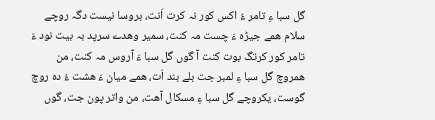گل سبا ءِ تامر ءُ اکس کور نہ کرت اَنت، بروسا نیست دگہ روچے سلام ھمے جیڑہ ءَ چست مہ کنت، سمیر وھدے سرپد بہ بیت نود ءَ تامر کور کرتگ بوت کنت آ گوں گل سبا ءَ آروس مہ کنت، من ھمروچ گل سبا ءِ لمبر جت بلے بند اَت، ھمے میان ءَ ھشت ءُ دہ روچ گوست، یکروچے گل سبا ءِ مسکال آھت، من واتر پون جت، گوں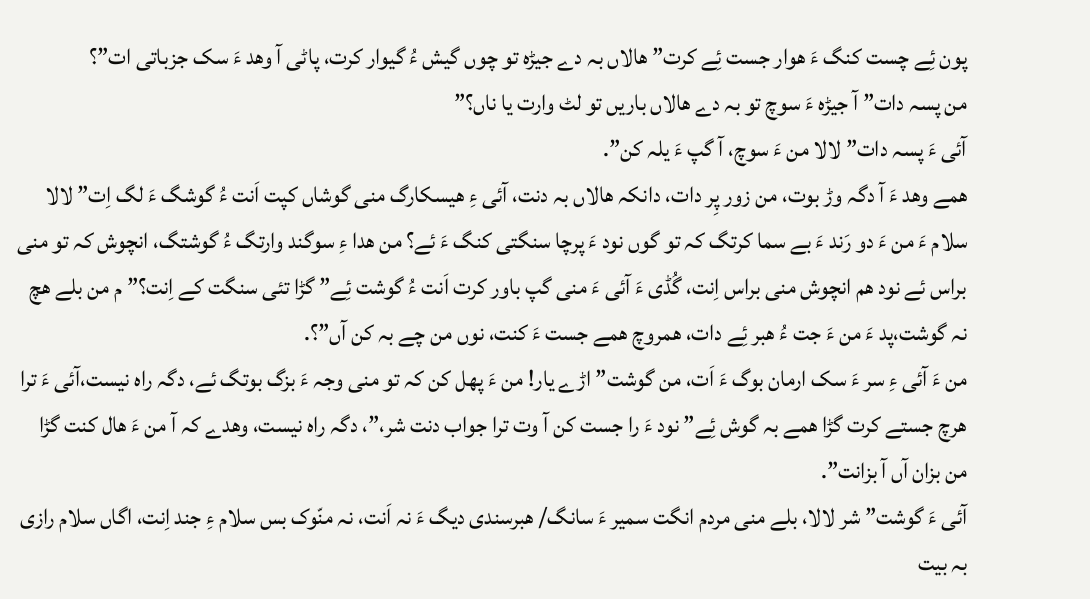پون ئِے چست کنگ ءَ ھوار جست ئِے کرت” ھالاں بہ دے جیڑہ تو چوں گیش ءُ گیوار کرت، پاٹی آ وھد ءَ سک جزباتی ات”؟
من پسہ دات” آ جیڑہ ءَ سوچ تو بہ دے ھالاں باریں تو لٹ وارت یا ناں؟”
آئی ءَ پسہ دات” لالا من ءَ سوچ، آ گپ ءَ یلہ کن”.
ھمے وھد ءَ آ دگہ وڑ بوت، من زور پِر دات، دانکہ ھالاں بہ دنت، آئی ءِ ھیسکارگ منی گوشاں کپت اَنت ءُ گوشگ ءَ لگ اِت” لالا سلام ءَ من ءَ دو رَند ءَ بے سما کرتگ کہ تو گوں نود ءَ پرچا سنگتی کنگ ءَ ئے؟ من ھدا ءِ سوگند وارتگ ءُ گوشتگ، انچوش کہ تو منی براس ئے نود ھم انچوش منی براس اِنت، گُڈی ءَ آئی ءَ منی گپ باور کرت اَنت ءُ گوشت ئِے” گڑا تئی سنگت کے اِنت؟” م من بلے ھچ نہ گوشت،پد ءَ من ءَ جت ءُ ھبر ئِے دات، ھمروچ ھمے جست ءَ کنت، نوں من چے بہ کن آں”؟.
من ءَ آئی ءِ سر ءَ سک ارمان بوگ ءَ اَت، من گوشت” اڑے یار! من ءَ پھل کن کہ تو منی وجہ ءَ بزگ بوتگ ئے، دگہ راہ نیست،آئی ءَ ترا ھرچ جستے کرت گڑا ھمے بہ گوش ئِے” نود ءَ را جست کن آ وت ترا جواب دنت شر،”، دگہ راہ نیست، وھدے کہ آ من ءَ ھال کنت گڑا من بزان آں آ بزانت”.
آئی ءَ گوشت” شر لالا، بلے منی مردم انگت سمیر ءَ سانگ/ ھبرسندی دیگ ءَ نہ اَنت، نہ منّوک بس سلام ءِ جند اِنت، اگاں سلام رازی بہ بیت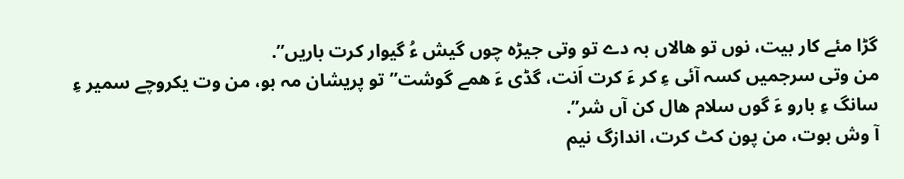گڑا مئے کار بیت، نوں تو ھالاں بہ دے تو وتی جیڑہ چوں گیش ءُ گیوار کرت باریں”.
من وتی سرجمیں کسہ آئی ءِ کر ءَ کرت اَنت، گڈی ءَ ھمے گوشت” تو پریشان مہ بو، من وت یکروچے سمیر ءِ سانگ ءِ بارو ءَ گوں سلام ھال کن آں شر”.
آ وش بوت، من پون کٹ کرت، اندازگ نیم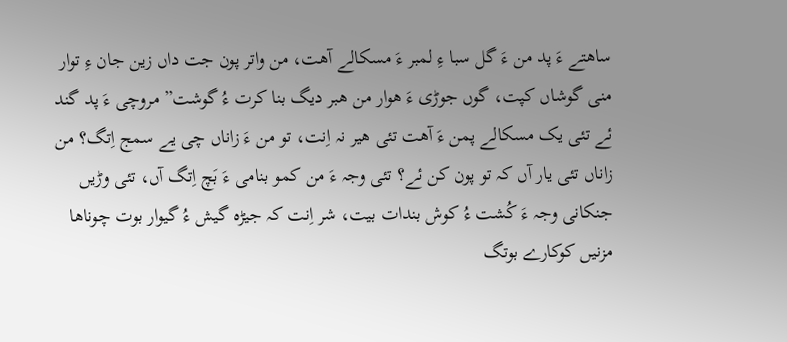ساھتے ءَ پد من ءَ گل سبا ءِ لمبر ءَ مسکالے آھت، من واتر پون جت داں زین جان ءِ توار منی گوشاں کپت، گوں جوڑی ءَ ھوار من ھبر دیگ بنا کرت ءُ گوشت” مروچی ءَ پد گند ئے تئی یک مسکالے پمن ءَ آھت تئی ھیر نہ اِنت، تو من ءَ زاناں چی یے سمج اِتگ؟ من زاناں تئی یار آں کہ تو پون کن ئے؟ تئی وجہ ءَ من کمو بنامی ءَ بَچ اِتگ آں، تئی وڑیں جنکانی وجہ ءَ کُشت ءُ کوش بندات بیت، شر اِنت کہ جیڑہ گیش ءُ گیوار بوت چوناھا مزنیں کوکارے بوتگ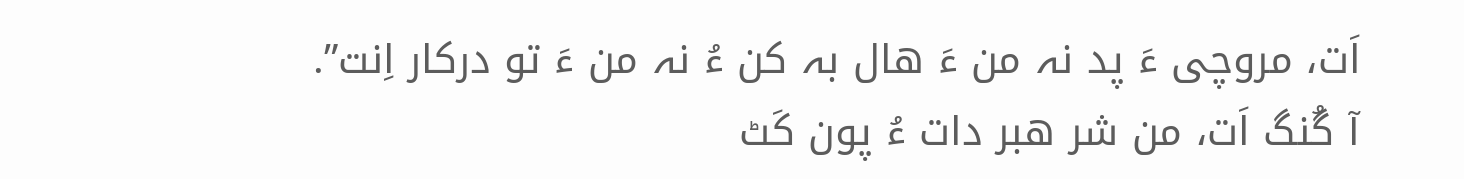اَت، مروچی ءَ پد نہ من ءَ ھال بہ کن ءُ نہ من ءَ تو درکار اِنت”.
آ گُنگ اَت، من شر ھبر دات ءُ پون کَٹ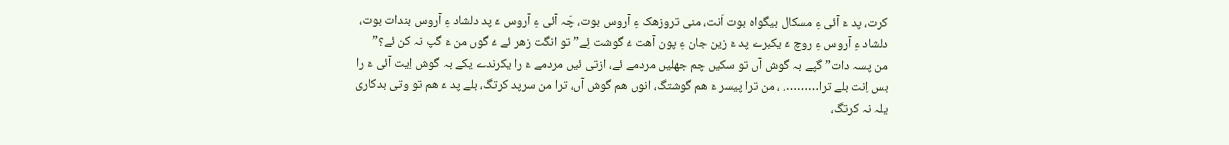کرت، پد ءَ آئی ءِ مسکال بیگواہ بوت اَنت، منی تروزھک ءِ آروس بوت، چَہ آئی ءِ آروس ءَ پد دلشاد ءِ آروس بندات بوت، دلشاد ءِ آروس ءِ روچ ءَ یکبرے پد ءَ زین جان ءِ پون آھت ءُ گوشت ئِے” تو انگت زھر ئے ءُ گوں من ءَ گپ نہ کن ئے؟”
من پسہ دات” گپے بہ گوش آں تو سکیں چم جھلیں مردمے ئے، ازتی ئیں مردمے ءَ را یکرندے یکے بہ گوش اِیت آئی ءَ را بس اِنت بلے ترا………. ، من ترا پیسر ءَ ھم گوشتگ، انوں ھم گوش آں، ترا من سرپد کرتگ، بلے پد ءَ ھم تو وتی بدکاری یلہ نہ کرتگ،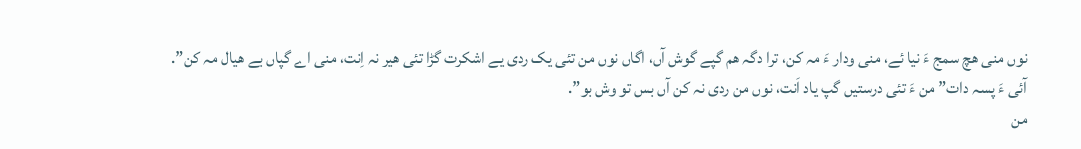نوں منی ھچ سمج ءَ نیا ئے، منی ودار ءَ مہ کن، ترا دگہ ھم گپے گوش آں، اگاں نوں من تئی یک ردی یے اشکرت گڑا تئی ھیر نہ اِنت، منی اے گپاں بے ھیال مہ کن”.
آئی ءَ پسہ دات” من ءَ تئی درستیں گپ یاد اَنت، نوں من ردی نہ کن آں بس تو وش بو”.
من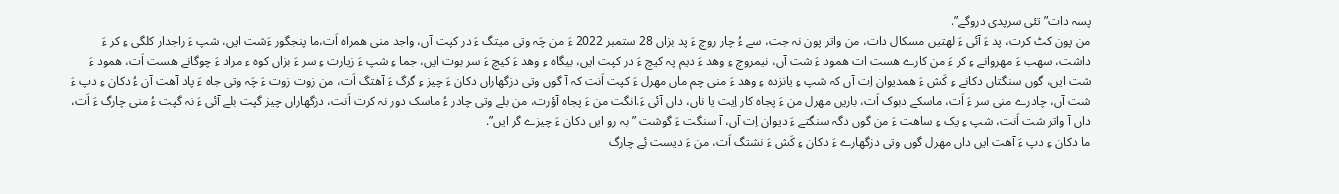پسہ دات” تئی سرپدی دروگے”.
من پون کٹ کرت، پد ءَ آئی ءَ لھتیں مسکال دات، من واتر پون نہ جت، سے ءُ چار روچ ءَ پد بزاں 28 ستمبر 2022 ءَ من چَہ وتی میتگ ءَ در کپت آں، واجد منی ھمراہ اَت،ما پنجگور ءَشت ایں، شپ ءَ راجدار کلگی ءِ کر ءَ داشت، سھب ءَ مھروانے ءِ کر ءَ من کارے ھست ات ھمود ءَ شت آں، نیمروچ ءِ وھد ءَ دیم پہ کیچ ءَ در کپت ایں، بیگاہ ءِ وھد ءَ کیچ ءَ سر بوت ایں، جما ءِ شپ ءَ زیارت ءِ سر ءَ بزاں کوہ ء مراد ءَ چوگانے ھست اَت، ھمود ءَ شت ایں، گوں سنگتاں دکانے ءِ کَش ءَ ھمدیوان اِت آں کہ شپ ءِ یانزدہ ءِ وھد ءَ منی چم ماں مھرل ءَ کپت اَنت کہ آ گوں وتی دزگھاراں دکان ءَ چیز ءِ گرگ ءَ آھتگ اَت، من زوت زوت ءَ چَہ وتی جاہ ءَ پاد آھت آن ءُ دکان ءِ دپ ءَ شت آں، چادرے منی سر ءَ اَت، ماسکے دبوک اَت، باریں مھرل من ءَ پجاہ کار اِیت یا ناں، داں آئی ءَ.انگت من ءَ پجاہ آؤرت، من بلے وتی چادر ءُ ماسک دور نہ کرت اَنت، دزگھاراں چیز گپت بلے آئی ءَ نہ گپت ءُ منی چارگ ءَ اَت، داں آ واتر شت اَنت، شپ ءِ یک ءِ ساھت ءَ من گوں دگہ سنگتے ءَ دیوان اِت آں، آ سنگت ءَ گوشت ” بہ رو ایں دکان ءَ چیزے گر ایں”.
ما دکان ءِ دپ ءَ آھت ایں داں مھرل گوں وتی دزگھارے ءَ دکان ءِ کَش ءَ نشتگ اَت، من ءَ دیست ئِے چارگ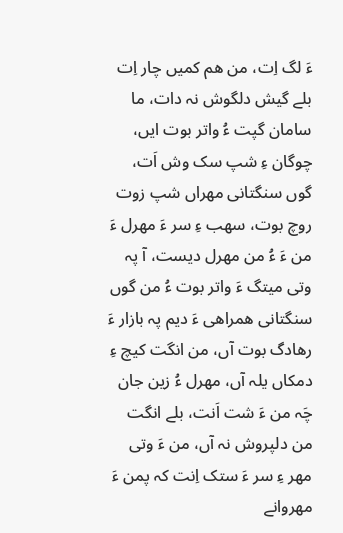ءَ لگ اِت، من ھم کمیں چار اِت بلے گیش دلگوش نہ دات، ما سامان گپت ءُ واتر بوت ایں، چوگان ءِ شپ سک وش اَت، گوں سنگتانی مھراں شپ زوت روچ بوت، سھب ءِ سر ءَ مھرل ءَ من ءَ ءُ من مھرل دیست، آ پہ وتی میتگ ءَ واتر بوت ءُ من گوں سنگتانی ھمراھی ءَ دیم پہ بازار ءَ رھادگ بوت آں، من انگت کیچ ءِ دمکاں یلہ آں، مھرل ءُ زین جان چَہ من ءَ شت اَنت، بلے انگت من دلپروش نہ آں، من ءَ وتی مھر ءِ سر ءَ ستک اِنت کہ پمن ءَ مھروانے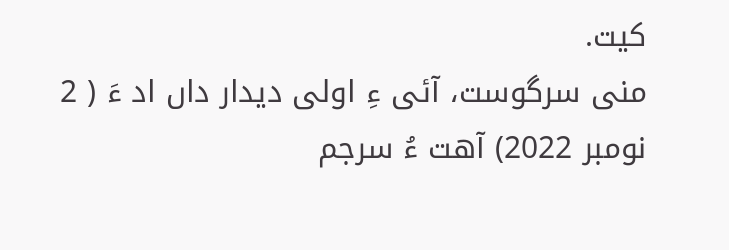کیت.
منی سرگوست، آئی ءِ اولی دیدار داں اد ءَ ( 2 نومبر 2022) آھت ءُ سرجم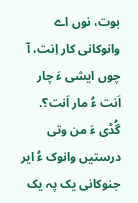بوت، نوں اے وانوکانی کار اِنت، آ چوں ایشی ءَ چار اَنت ءُ مار اَنت؟.
گُڈی ءَ من وتی درستیں وانوک ءُ ایر جنوکانی یک پہ یک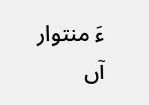ءَ منتوار آں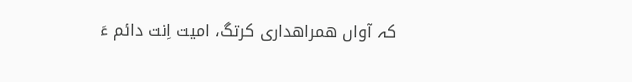کہ آواں ھمراھداری کرتگ، امیت اِنت دائم ءَ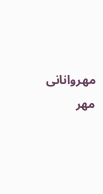مھروانانی مھر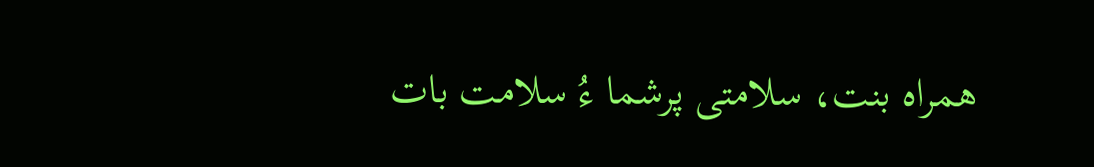ھمراہ بنت، سلامتی پرشما ءُ سلامت بات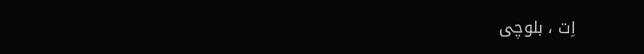اِت ، بلوچی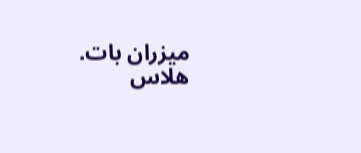میزران بات.
ھلاس